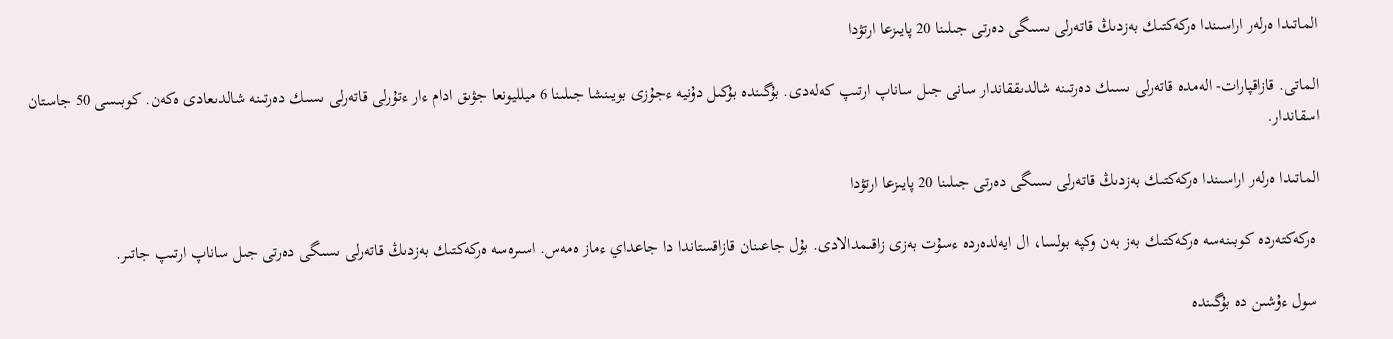الماتىدا ەرلەر اراسىندا ەركەكتىك بەزدىڭ قاتەرلى ىسىگى دەرتى جىلىنا 20 پايىزعا ارتۋدا

الماتى. قازاقپارات- الەمدە قاتەرلى ىسىك دەرتىنە شالدىققاندار سانى جىل ساناپ ارتىپ كەلەدى. بۇگىندە بۇكىل دۇنيە ءجۇزى بويىنشا جىلىنا 6 ميلليونعا جۋىق ادام ءار ءتۇرلى قاتەرلى ىسىك دەرتىنە شالدىعادى ەكەن. كوبىسى 50 جاستان اسقاندار.

الماتىدا ەرلەر اراسىندا ەركەكتىك بەزدىڭ قاتەرلى ىسىگى دەرتى جىلىنا 20 پايىزعا ارتۋدا

 ەركەكتەردە كوبىنەسە ەركەكتىك بەز بەن وكپە بولسا، ال ايەلدەردە ءسۇت بەزى زاقىمدالادى. بۇل جاعىنان قازاقستاندا دا جاعداي ءماز ەمەس. اسىرەسە ەركەكتىك بەزدىڭ قاتەرلى ىسىگى دەرتى جىل ساناپ ارتىپ جاتىر.

 سول ءۇشىن دە بۇگىندە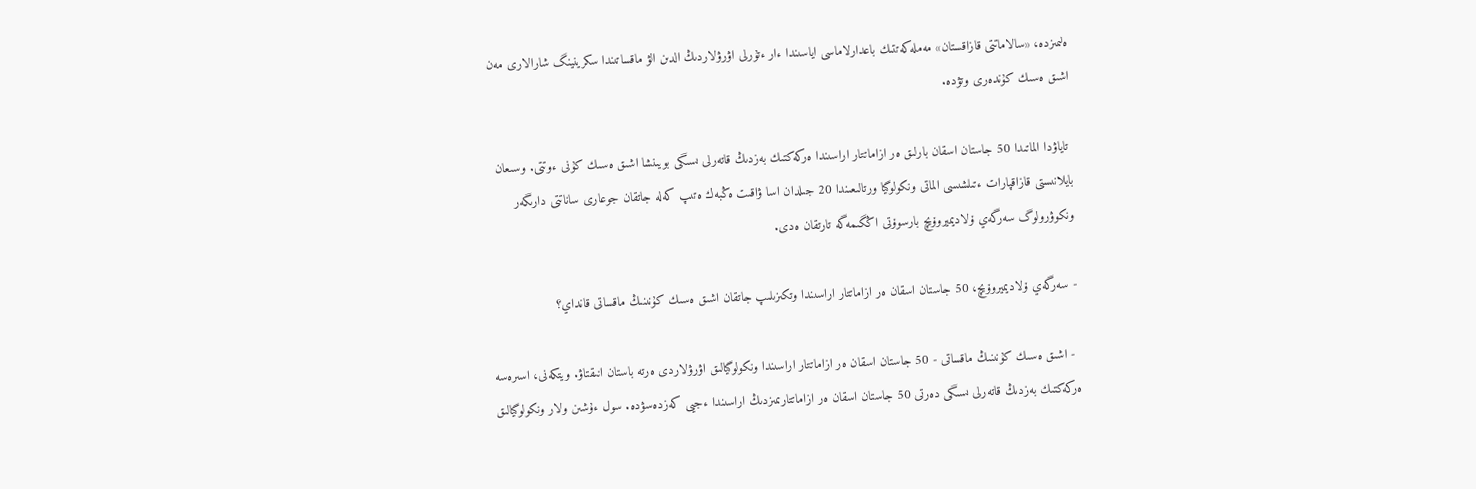ەلىمىزدە، «سالاماتتى قازاقستان» مەملەكەتتىك باعدارلاماسى اياسىندا ءار ءتۇرلى اۋرۋلاردىڭ الدىن الۋ ماقساتىندا سكرينينگ شارالارى مەن اشىق ەسىك كۇندەرى وتۋدە.

 تاياۋدا الماتىدا 50 جاستان اسقان بارلىق ەر ازاماتتار اراسىندا ەركەكتىك بەزدىڭ قاتەرلى ىسىگى بويىنشا اشىق ەسىك كۇنى ءوتتى. وسىعان بايلانىستى قازاقپارات ءتىلشىسى الماتى ونكولوگيا ورتالىعىندا 20 جىلدان اسا ۋاقىت ەڭبەك ەتىپ كەلە جاتقان جوعارى ساناتتى دارىگەر ونكوۋرولوگ سەرگەي ۆلاديميروۆيچ بارسوۆتى اڭگىمەگە تارتقان ەدى.

- سەرگەي ۆلاديميروۆيچ، 50 جاستان اسقان ەر ازاماتتار اراسىندا وتكىزىلىپ جاتقان اشىق ەسىك كۇنىنىڭ ماقساتى قانداي؟

 - اشىق ەسىك كۇنىنىڭ ماقساتى - 50 جاستان اسقان ەر ازاماتتار اراسىندا ونكولوگيالىق اۋرۋلاردى ەرتە باستان انىقتاۋ. ويتكەنى، اسىرەسە ەركەكتىك بەزدىڭ قاتەرلى ىسىگى دەرتى 50 جاستان اسقان ەر ازاماتتارىمىزدىڭ اراسىندا ءجيى كەزدەسۋدە. سول ءۇشىن ولار ونكولوگيالىق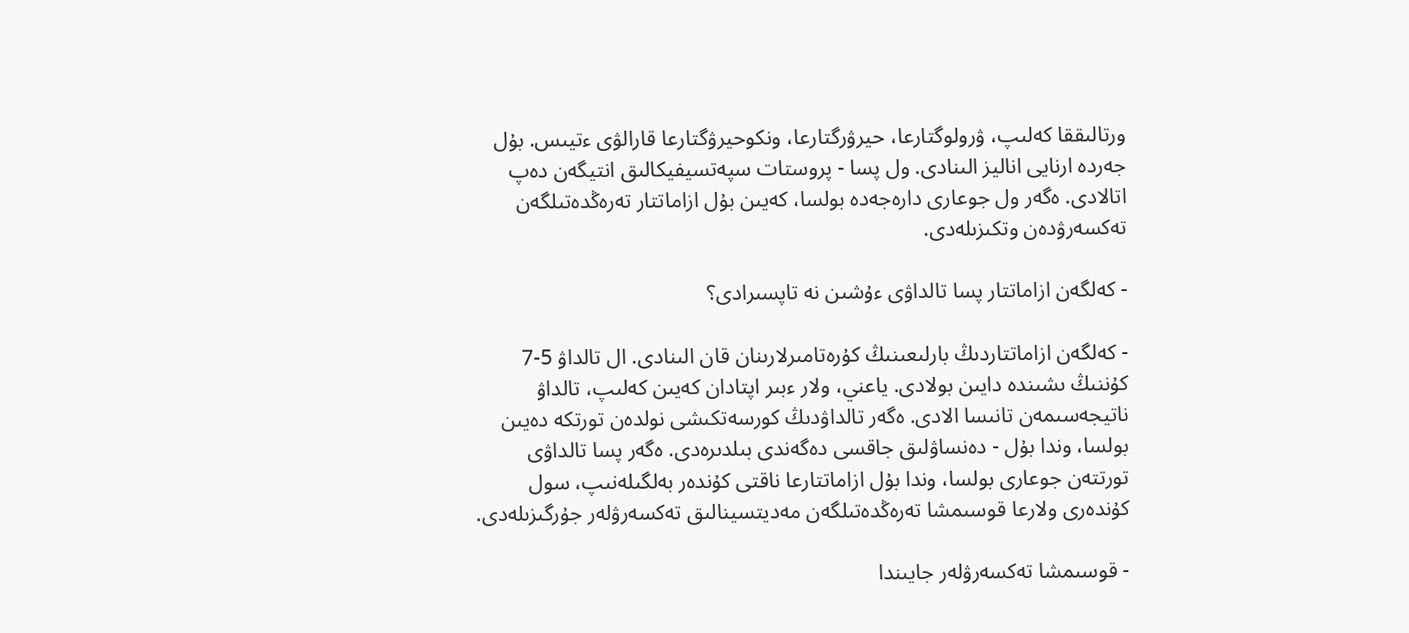ورتالىققا كەلىپ، ۋرولوگتارعا، حيرۋرگتارعا، ونكوحيرۋگتارعا قارالۋى ءتيىس. بۇل جەردە ارنايى اناليز الىنادى. ول پسا - پروستات سپەتسيفيكالىق انتيگەن دەپ اتالادى. ەگەر ول جوعارى دارەجەدە بولسا، كەيىن بۇل ازاماتتار تەرەڭدەتىلگەن تەكسەرۋدەن وتكىزىلەدى.

- كەلگەن ازاماتتار پسا تالداۋى ءۇشىن نە تاپسىرادى؟

- كەلگەن ازاماتتاردىڭ بارلىعىنىڭ كۇرەتامىرلارىنان قان الىنادى. ال تالداۋ 5-7 كۇننىڭ ىشىندە دايىن بولادى. ياعني، ولار ءبىر اپتادان كەيىن كەلىپ، تالداۋ ناتيجەسىمەن تانىسا الادى. ەگەر تالداۋدىڭ كورسەتكىشى نولدەن تورتكە دەيىن بولسا، وندا بۇل - دەنساۋلىق جاقسى دەگەندى بىلدىرەدى. ەگەر پسا تالداۋى تورتتەن جوعارى بولسا، وندا بۇل ازاماتتارعا ناقتى كۇندەر بەلگىلەنىپ، سول كۇندەرى ولارعا قوسىمشا تەرەڭدەتىلگەن مەديتسينالىق تەكسەرۋلەر جۇرگىزىلەدى.

- قوسىمشا تەكسەرۋلەر جايىندا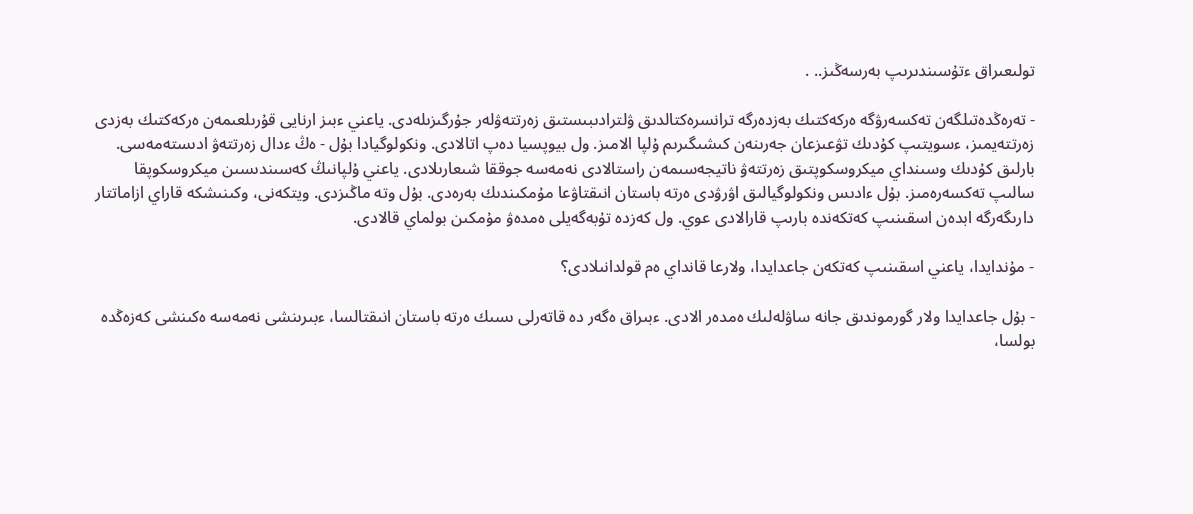تولىعىراق ءتۇسىندىرىپ بەرسەڭىز.. .

- تەرەڭدەتىلگەن تەكسەرۋگە ەركەكتىك بەزدەرگە ترانسرەكتالدىق ۋلترادىبىستىق زەرتتەۋلەر جۇرگىزىلەدى. ياعني ءبىز ارنايى قۇرىلعىمەن ەركەكتىك بەزدى زەرتتەيمىز، ءسويتىپ كۇدىك تۋعىزعان جەرىنەن كىشىگىرىم ۇلپا الامىز. ول بيوپسيا دەپ اتالادى. ونكولوگيادا بۇل - ەڭ ءدال زەرتتەۋ ادىستەمەسى. بارلىق كۇدىك وسىنداي ميكروسكوپتىق زەرتتەۋ ناتيجەسىمەن راستالادى نەمەسە جوققا شىعارىلادى. ياعني ۇلپانىڭ كەسىندىسىن ميكروسكوپقا سالىپ تەكسەرەمىز. بۇل ءادىس ونكولوگيالىق اۋرۋدى ەرتە باستان انىقتاۋعا مۇمكىندىك بەرەدى. بۇل وتە ماڭىزدى. ويتكەنى، وكىنىشكە قاراي ازاماتتار دارىگەرگە ابدەن اسقىنىپ كەتكەندە بارىپ قارالادى عوي. ول كەزدە تۇبەگەيلى ەمدەۋ مۇمكىن بولماي قالادى.

- مۇندايدا، ياعني اسقىنىپ كەتكەن جاعدايدا، ولارعا قانداي ەم قولدانىلادى؟

- بۇل جاعدايدا ولار گورموندىق جانە ساۋلەلىك ەمدەر الادى. ءبىراق ەگەر دە قاتەرلى ىسىك ەرتە باستان انىقتالسا، ءبىرىنشى نەمەسە ەكىنشى كەزەڭدە بولسا،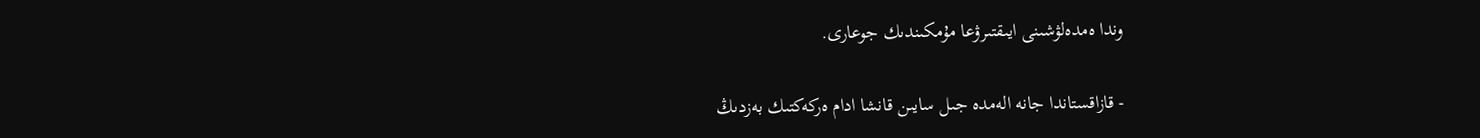وندا ەمدەلۋشىنى ايىقتىرۋعا مۇمكىندىك جوعارى.

- قازاقستاندا جانە الەمدە جىل سايىن قانشا ادام ەركەكتىك بەزدىڭ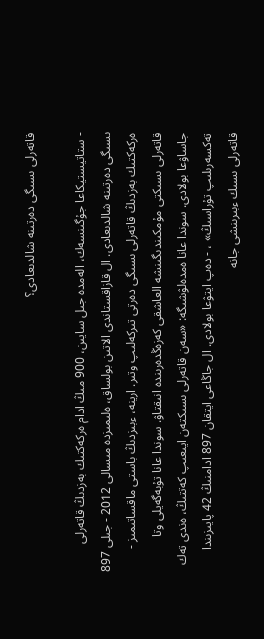قاتەرلى ىسىگى دەرتىنە شالدىعادى؟

- ستاتيستيكاعا جۇگىنسەك، الەمدە جىل سايىن، 900 مىڭ ادام ەركەكتىك بەزدىڭ قاتەرلى ىسىگى دەرتىنە شالدىعادى. ال قازاقستاندى الاتىن بولساق، ەلىمىزدە مىسالى 2012 - جىلى 897 ەركەكتىك بەزدىڭ قاتەرلى ىسىگى دەرتى تىركەلىپ وتىر. ارينە، ءبىزدىڭ باستى ماقساتىمىز - قاتەرلى ىسىكتى مۇمكىندىگىنشە العاشقى كەزەڭدەرىندە انىقتاۋ. سوندا عانا تۇبەگەيلى وتا جاساۋعا بولادى. سوندا عانا ەمدەلۋشىگە: «سەن قاتەرلى ىسىكتەن ايىعىپ كەتتىڭ، ەندى تەك تەكسەرىلىپ تۇراسىڭ» ، - دەپ ايتۋعا بولادى. ال جاڭاعى ايتقان 897 ادامنىڭ 42 پايىزىندا قاتەرلى ىسىك ءبىرىنشى جانە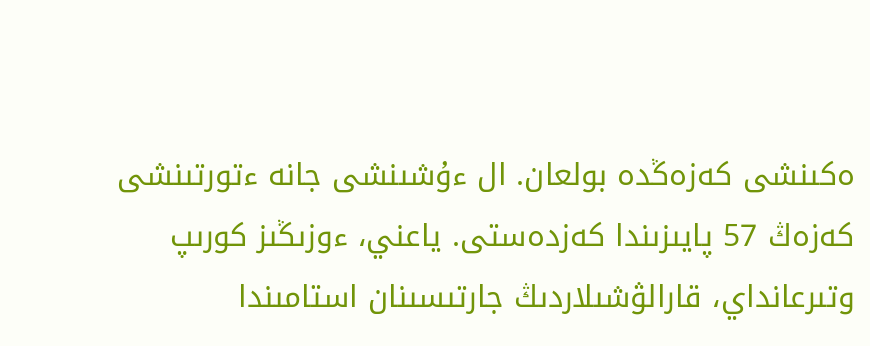ەكىنشى كەزەڭدە بولعان. ال ءۇشىنشى جانە ءتورتىنشى كەزەڭ 57 پايىزىندا كەزدەستى. ياعني، ءوزىڭىز كورىپ وتىرعانداي، قارالۋشىلاردىڭ جارتىسىنان استامىندا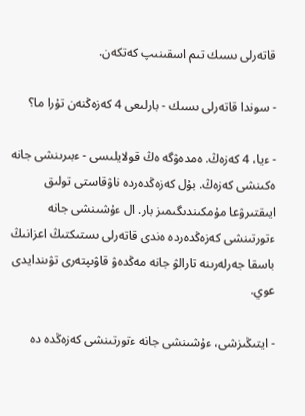قاتەرلى ىسىك تىم اسقىنىپ كەتكەن.

- سوندا قاتەرلى ىسىك - بارلىعى 4 كەزەڭنەن تۇرا ما؟

- ءيا، 4 كەزەڭ. ەمدەۋگە ەڭ قولايلىسى - ءبىرىنشى جانە ەكىنشى كەزەڭ. بۇل كەزەڭدەردە ناۋقاستى تولىق ايىقتىرۋعا مۇمكىندىگىمىز بار. ال ءۇشىنشى جانە ءتورتىنشى كەزەڭدەردە ەندى قاتەرلى ىستىكتىڭ اعزانىڭ باسقا جەرلەرىنە تارالۋ جانە مەڭدەۋ قاۋىپتەرى تۋىندايدى عوي.

- ايتىڭىزشى، ءۇشىنشى جانە ءتورتىنشى كەزەڭدە دە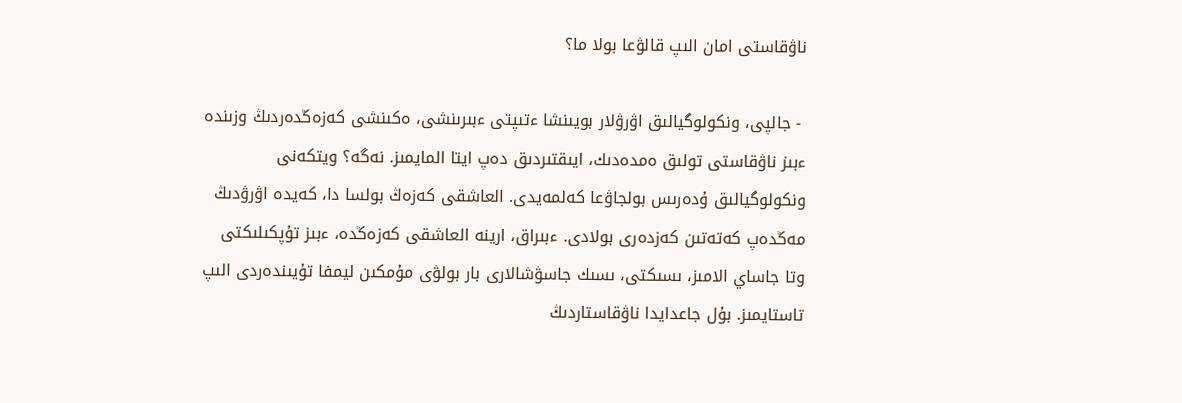ناۋقاستى امان الىپ قالۋعا بولا ما؟

 - جالپى، ونكولوگيالىق اۋرۋلار بويىنشا ءتىپتى ءبىرىنشى، ەكىنشى كەزەڭدەردىڭ وزىندە ءبىز ناۋقاستى تولىق ەمدەدىك، ايىقتىردىق دەپ ايتا المايمىز. نەگە؟ ويتكەنى ونكولوگيالىق ۇدەرىس بولجاۋعا كەلمەيدى. العاشقى كەزەڭ بولسا دا، كەيدە اۋرۋدىڭ مەڭدەپ كەتەتىن كەزدەرى بولادى. ءبىراق، ارينە العاشقى كەزەڭدە، ءبىز تۇپكىلىكتى وتا جاساي الامىز، ىسىكتى، ىسىك جاسۋشالارى بار بولۋى مۇمكىن ليمفا تۇيىندەردى الىپ تاستايمىز. بۇل جاعدايدا ناۋقاستاردىڭ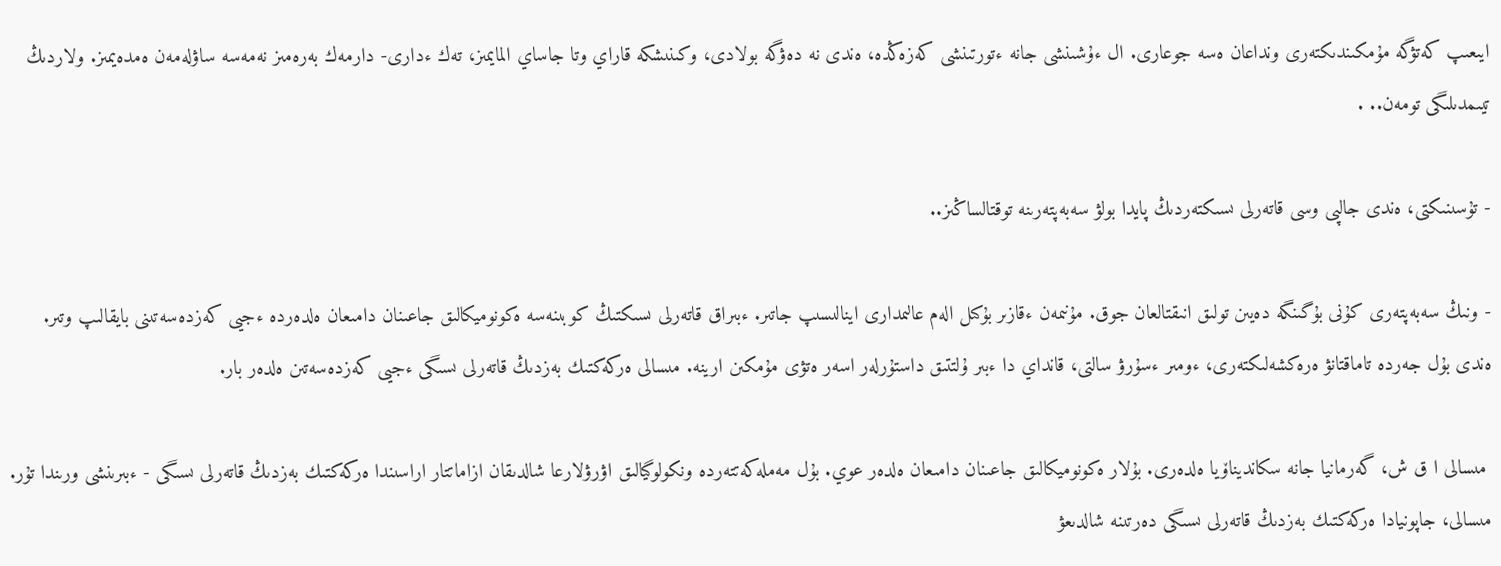ايىعىپ كەتۋگە مۇمكىندىكتەرى ونداعان ەسە جوعارى. ال ءۇشىنشى جانە ءتورتىنشى كەزەڭدە، ەندى نە دەۋگە بولادى، وكىنىشكە قاراي وتا جاساي المايمىز، تەك ءدارى- دارمەك بەرەمىز نەمەسە ساۋلەمەن ەمدەيمىز. ولاردىڭ تيىمدىلىگى تومەن.. .

- تۇسىنىكتى، ەندى جالپى وسى قاتەرلى ىسىكتەردىڭ پايدا بولۋ سەبەپتەرىنە توقتالساڭىز..

- ونىڭ سەبەپتەرى كۇنى بۇگىنگە دەيىن تولىق انىقتالعان جوق. مۇنىمەن ءقازىر بۇكىل الەم عالىمدارى اينالىسىپ جاتىر. ءبىراق قاتەرلى ىسىكتىڭ كوبىنەسە ەكونوميكالىق جاعىنان دامىعان ەلدەردە ءجيى كەزدەسەتىنى بايقالىپ وتىر. ەندى بۇل جەردە تاماقتانۋ ەرەكشەلىكتەرى، ءومىر ءسۇرۋ سالتى، قانداي دا ءبىر ۇلتتىق داستۇرلەر اسەر ەتۋى مۇمكىن ارينە. مىسالى ەركەكتىك بەزدىڭ قاتەرلى ىسىگى ءجيى كەزدەسەتىن ەلدەر بار.

 مىسالى ا ق ش، گەرمانيا جانە سكانديناۆيا ەلدەرى. بۇلار ەكونوميكالىق جاعىنان دامىعان ەلدەر عوي. بۇل مەملەكەتتەردە ونكولوگيالىق اۋرۋلارعا شالدىقان ازاماتتار اراسىندا ەركەكتىك بەزدىڭ قاتەرلى ىسىگى - ءبىرىنشى ورىندا تۇر. مىسالى، جاپونيادا ەركەكتىك بەزدىڭ قاتەرلى ىسىگى دەرتىنە شالدىعۋ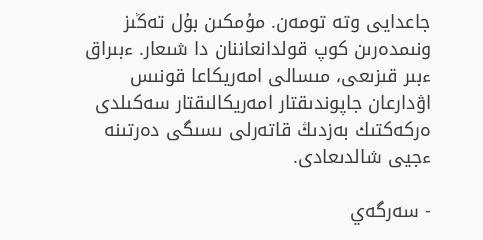جاعدايى وتە تومەن. مۇمكىن بۇل تەڭىز ونىمدەرىن كوپ قولدانعاننان دا شىعار. ءبىراق ءبىر قىزىعى، مىسالى امەريكاعا قونىس اۋدارعان جاپوندىقتار امەريكالىقتار سەكىلدى ەركەكتىك بەزدىڭ قاتەرلى ىسىگى دەرتىنە ءجيى شالدىعادى.

- سەرگەي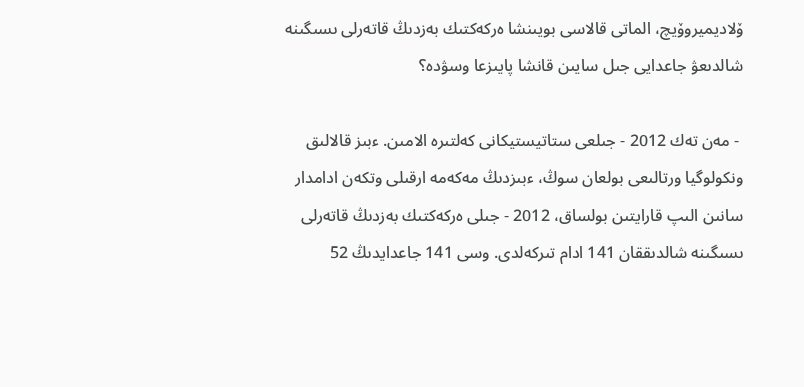ۆلاديميروۆيچ، الماتى قالاسى بويىنشا ەركەكتىك بەزدىڭ قاتەرلى ىسىگىنە شالدىعۋ جاعدايى جىل سايىن قانشا پايىزعا وسۋدە؟

 - مەن تەك 2012 - جىلعى ستاتيستيكانى كەلتىرە الامىن. ءبىز قالالىق ونكولوگيا ورتالىعى بولعان سوڭ، ءبىزدىڭ مەكەمە ارقىلى وتكەن ادامدار سانىن الىپ قارايتىن بولساق، 2012 - جىلى ەركەكتىك بەزدىڭ قاتەرلى ىسىگىنە شالدىققان 141 ادام تىركەلدى. وسى 141 جاعدايدىڭ 52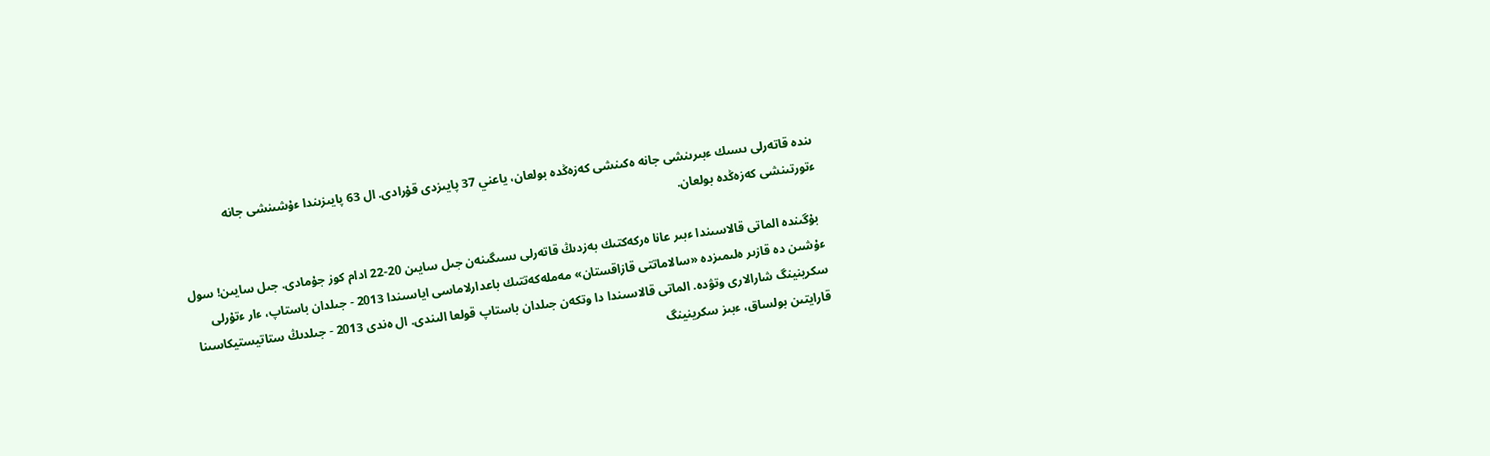ىندە قاتەرلى ىسىك ءبىرىنشى جانە ەكىنشى كەزەڭدە بولعان، ياعني 37 پايىزدى قۇرادى. ال 63 پايىزىندا ءۇشىنشى جانە ءتورتىنشى كەزەڭدە بولعان.

 بۇگىندە الماتى قالاسىندا ءبىر عانا ەركەكتىك بەزدىڭ قاتەرلى ىسىگىنەن جىل سايىن 20-22 ادام كوز جۇمادى. جىل سايىن! سول ءۇشىن دە قازىر ەلىمىزدە «سالاماتتى قازاقستان» مەملەكەتتىك باعدارلاماسى اياسىندا 2013 - جىلدان باستاپ، ءار ءتۇرلى سكرينينگ شارالارى وتۋدە. الماتى قالاسىندا دا وتكەن جىلدان باستاپ قولعا الىندى. ال ەندى 2013 - جىلدىڭ ستاتيستيكاسىنا قارايتىن بولساق، ءبىز سكرينينگ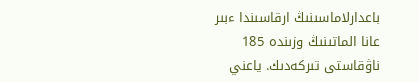باعدارلاماسىنىڭ ارقاسىندا ءبىر عانا الماتىنىڭ وزىندە 185 ناۋقاستى تىركەدىك. ياعني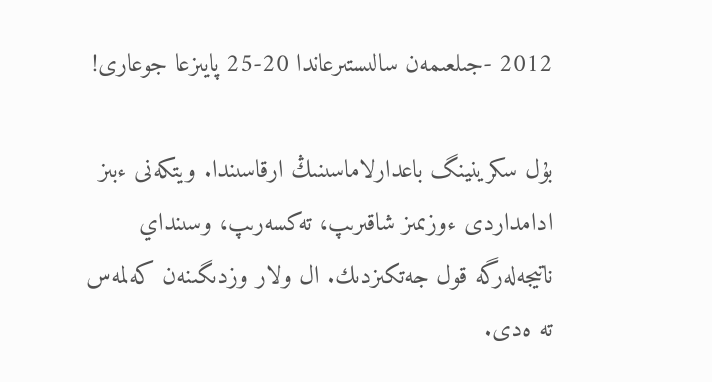2012 -جىلعىمەن سالىستىرعاندا 20-25 پايىزعا جوعارى!

بۇل سكرينينگ باعدارلاماسىنىڭ ارقاسىندا. ويتكەنى ءبىز ادامداردى ءوزىمىز شاقىرىپ، تەكسەرىپ، وسىنداي ناتيجەلەرگە قول جەتكىزدىك. ال ولار وزدىگىنەن كەلمەس تە ەدى.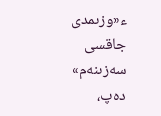ء«وزىمدى جاقسى سەزىنەم» دەپ،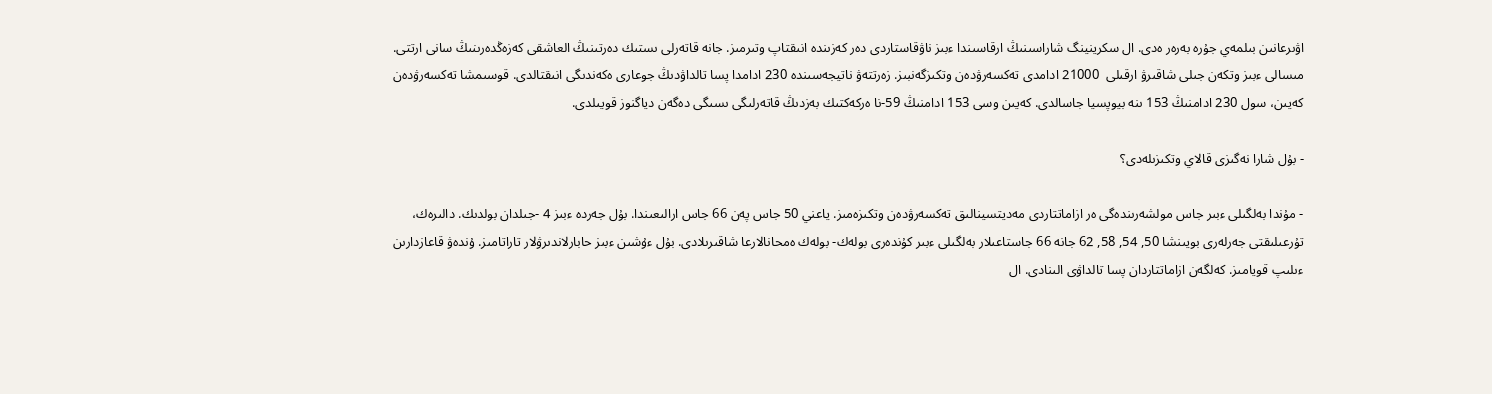اۋىرعانىن بىلمەي جۇرە بەرەر ەدى. ال سكرينينگ شاراسىنىڭ ارقاسىندا ءبىز ناۋقاستاردى دەر كەزىندە انىقتاپ وتىرمىز. جانە قاتەرلى ىستىك دەرتىنىڭ العاشقى كەزەڭدەرىنىڭ سانى ارتتى. مىسالى ءبىز وتكەن جىلى شاقىرۋ ارقىلى  21000 ادامدى تەكسەرۋدەن وتكىزگەنبىز. زەرتتەۋ ناتيجەسىندە 230 ادامدا پسا تالداۋدىڭ جوعارى ەكەندىگى انىقتالدى. قوسىمشا تەكسەرۋدەن كەيىن، سول 230 ادامنىڭ 153 ىنە بيوپسيا جاسالدى. كەيىن وسى 153 ادامنىڭ 59-نا ەركەكتىك بەزدىڭ قاتەرلىگى ىسىگى دەگەن دياگنوز قويىلدى.

- بۇل شارا نەگىزى قالاي وتكىزىلەدى؟

- مۇندا بەلگىلى ءبىر جاس مولشەرىندەگى ەر ازاماتتاردى مەديتسينالىق تەكسەرۋدەن وتكىزەمىز. ياعني 50 جاس پەن 66 جاس ارالىعىندا. بۇل جەردە ءبىز 4 -جىلدان بولدىك. دالىرەك، تۇرعىلىقتى جەرلەرى بويىنشا 50, 54, 58, 62 جانە 66 جاستاعىلار بەلگىلى ءبىر كۇندەرى بولەك- بولەك ەمحانالارعا شاقىرىلادى. بۇل ءۇشىن ءبىز حابارلاندىرۋلار تاراتامىز. ۇندەۋ قاعازدارىن ءىلىپ قويامىز. كەلگەن ازاماتتاردان پسا تالداۋى الىنادى. ال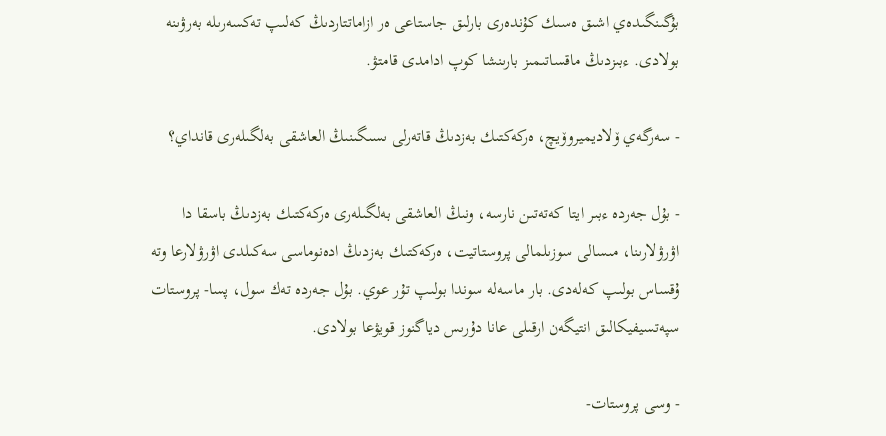بۇگىنگىدەي اشىق ەسىك كۇندەرى بارلىق جاستاعى ەر ازاماتتاردىڭ كەلىپ تەكسەرىلە بەرۋىنە بولادى. ءبىزدىڭ ماقساتىمىز بارىنشا كوپ ادامدى قامتۋ.

- سەرگەي ۆلاديميروۆيچ، ەركەكتىك بەزدىڭ قاتەرلى ىسىگىنىڭ العاشقى بەلگىلەرى قانداي؟

- بۇل جەردە ءبىر ايتا كەتەتىن نارسە، ونىڭ العاشقى بەلگىلەرى ەركەكتىك بەزدىڭ باسقا دا اۋرۋلارىنا، مىسالى سوزىلمالى پروستاتيت، ەركەكتىك بەزدىڭ ادەنوماسى سەكىلدى اۋرۋلارعا وتە ۇقساس بولىپ كەلەدى. بار ماسەلە سوندا بولىپ تۇر عوي. بۇل جەردە تەك سول، پسا- پروستات سپەتسيفيكالىق انتيگەن ارقىلى عانا دۇرىس دياگنوز قويۋعا بولادى.

- وسى پروستات-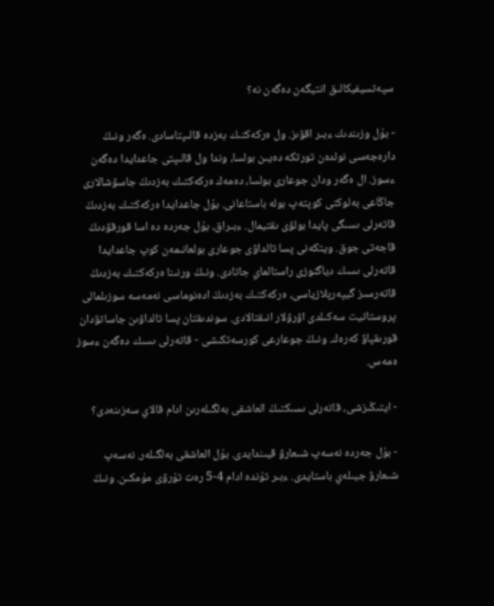سپەتسيفيكالىق انتيگەن دەگەن نە؟

- بۇل وزىندىك ءبىر اقۋىز. ول ەركەكتىك بەزدە قالىپتاسادى. ەگەر ونىڭ دارەجەسى نولدەن تورتكە دەيىن بولسا، وندا ول قالىپتى جاعدايدا دەگەن ءسوز. ال ەگەر ودان جوعارى بولسا، دەمەك ەركەكتىك بەزدىڭ جاسۋشالارى جاڭاعى بەلوكتى كوپتەپ بولە باستاعانى. بۇل جاعدايدا ەركەكتىك بەزدىڭ قاتەرلى ىسىگى پايدا بولۋى ىقتيمال. ءبىراق، بۇل جەردە دە اسا قورقۋدىڭ قاجەتى جوق. ويتكەنى پسا تالداۋى جوعارى بولعانىمەن كوپ جاعدايدا قاتەرلى ىسىك دياگنوزى راستالماي جاتادى. ونىڭ ورنىنا ەركەكتىك بەزدىڭ قاتەرسىز گيپەرپلازياسى، ەركەكتىك بەزدىڭ ادەنوماسى نەمەسە سوزىلمالى پروستاتيت سەكىلدى اۋرۋلار انىقتالادى. سوندىقتان پسا تالداۋىن جاساتۋدان قورىقپاۋ كەرەك. ونىڭ جوعارعى كورسەتكىشى - قاتەرلى ىسىك دەگەن ءسوز ەمەس.

- ايتىڭىزشى، قاتەرلى ىسىكتىڭ العاشقى بەلگىلەرىن ادام قالاي سەزىنەدى؟

- بۇل جەردە نەسەپ شىعارۋ قيىندايدى. بۇل العاشقى بەلگىلەر. نەسەپ شىعارۋ جيىلەي باستايدى. ءبىر تۇندە ادام 4-5 رەت تۇرۋى مۇمكىن. ونىڭ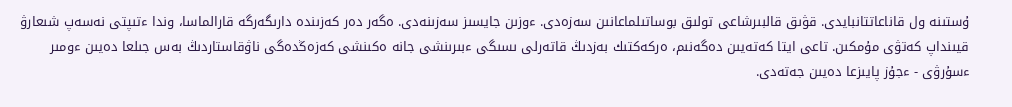ۇستىنە ول قاناعاتتانبايدى. قۋىق قالبىرشاعى تولىق بوساتىلماعانىن سەزەدى. ءوزىن جايسىز سەزىنەدى. ەگەر دەر كەزىندە دارىگەرگە قارالماسا، وندا ءتىپتى نەسەپ شىعارۋ قيىنداپ كەتۋى مۇمكىن. تاعى ايتا كەتەيىن دەگەنىم، ەركەكتىك بەزدىڭ قاتەرلى ىسىگى ءبىرىنشى جانە ەكىنشى كەزەڭدەگى ناۋقاستاردىڭ بەس جىلعا دەيىن ءومىر ءسۇرۋى - ءجۇز پايىزعا دەيىن جەتەدى.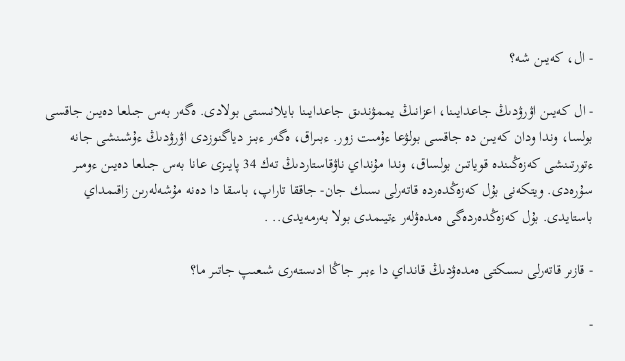- ال، كەيىن شە؟

- ال كەيىن اۋرۋدىڭ جاعدايىنا، اعزانىڭ يممۋندىق جاعدايىنا بايلانىستى بولادى. ەگەر بەس جىلعا دەيىن جاقسى بولسا، وندا ودان كەيىن دە جاقسى بولۋعا ءۇمىت زور. ءبىراق، ەگەر ءبىز دياگنوزدى اۋرۋدىڭ ءۇشىنشى جانە ءتورتىنشى كەزەڭىندە قوياتىن بولساق، وندا مۇنداي ناۋقاستاردىڭ تەك 34 پايىزى عانا بەس جىلعا دەيىن ءومىر سۇرەدى. ويتكەنى بۇل كەزەڭدەردە قاتەرلى ىسىك جان- جاققا تاراپ، باسقا دا دەنە مۇشەلەرىن زاقىمداي باستايدى. بۇل كەزەڭدەردەگى ەمدەۋلەر ءتيىمدى بولا بەرمەيدى.. .

- قازىر قاتەرلى ىسىكتى ەمدەۋدىڭ قانداي دا ءبىر جاڭا ادىستەرى شىعىپ جاتىر ما؟

-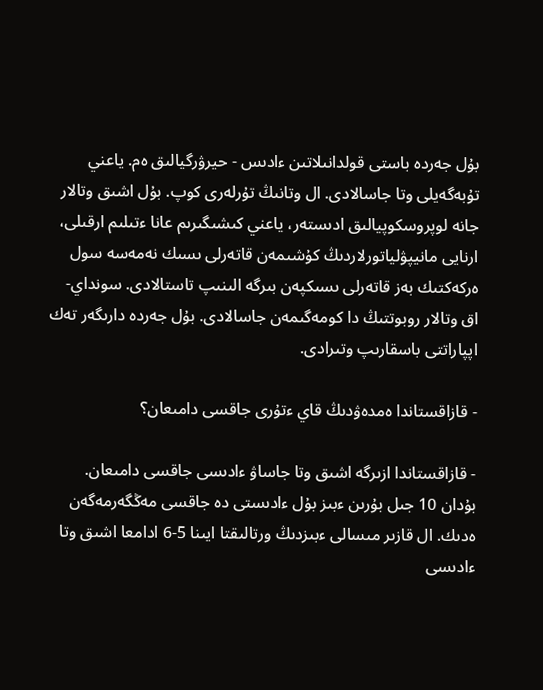بۇل جەردە باستى قولدانىلاتىن ءادىس - حيرۋرگيالىق ەم. ياعني تۇبەگەيلى وتا جاسالادى. ال وتانىڭ تۇرلەرى كوپ. بۇل اشىق وتالار جانە لوپروسكوپيالىق ادىستەر، ياعني كىشىگىرىم عانا ءتىلىم ارقىلى، ارنايى مانيپۋلياتورلاردىڭ كۇشىمەن قاتەرلى ىسىك نەمەسە سول ەركەكتىك بەز قاتەرلى ىسىكپەن بىرگە الىنىپ تاستالادى. سونداي- اق وتالار روبوتتىڭ دا كومەگىمەن جاسالادى. بۇل جەردە دارىگەر تەك اپپاراتتى باسقارىپ وتىرادى.

- قازاقستاندا ەمدەۋدىڭ قاي ءتۇرى جاقسى دامىعان؟

- قازاقستاندا ازىرگە اشىق وتا جاساۋ ءادىسى جاقسى دامىعان. بۇدان 10 جىل بۇرىن ءبىز بۇل ءادىستى دە جاقسى مەڭگەرمەگەن ەدىك. ال قازىر مىسالى ءبىزدىڭ ورتالىقتا ايىنا 5-6 ادامعا اشىق وتا ءادىسى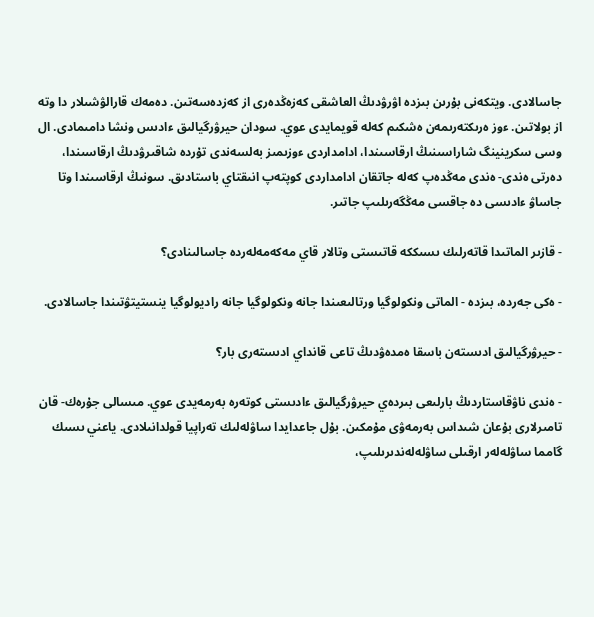جاسالادى. ويتكەنى بۇرىن بىزدە اۋرۋدىڭ العاشقى كەزەڭدەرى از كەزدەسەتىن. دەمەك قارالۋشىلار دا وتە از بولاتىن. ءوز ەرىكتەرىمەن ەشكىم كەلە قويمايدى عوي. سودان حيرۋرگيالىق ءادىس ونشا دامىمادى. ال وسى سكرينينگ شاراسىنىڭ ارقاسىندا، ادامداردى ءوزىمىز بەلسەندى تۇردە شاقىرۋدىڭ ارقاسىندا، دەرتى ەندى- ەندى مەڭدەپ كەلە جاتقان ادامداردى كوپتەپ انىقتاي باستادىق. سونىڭ ارقاسىندا وتا جاساۋ ءادىسى دە جاقسى مەڭگەرىلىپ جاتىر.

- قازىر الماتىدا قاتەرلىك ىسىككە قاتىستى وتالار قاي مەكەمەلەردە جاسالىنادى؟

- ەكى جەردە، بىزدە - الماتى ونكولوگيا ورتالىعىندا جانە ونكولوگيا جانە راديولوگيا ينستيتۋتىندا جاسالادى.

- حيرۋرگيالىق ادىستەن باسقا ەمدەۋدىڭ تاعى قانداي ادىستەرى بار؟

- ەندى ناۋقاستاردىڭ بارلىعى بىردەي حيرۋرگيالىق ءادىستى كوتەرە بەرمەيدى عوي. مىسالى جۇرەك- قان تامىرلارى بۇعان شىداس بەرمەۋى مۇمكىن. بۇل جاعدايدا ساۋلەلىك تەراپيا قولدانىلادى. ياعني ىسىك گامما ساۋلەلەر ارقىلى ساۋلەلەندىرىلىپ،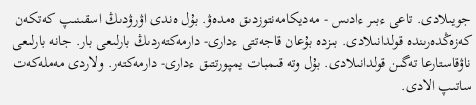جويىلادى. تاعى ءبىر ءادىس - مەديكامەنتوزدىق ەمدەۋ. بۇل ەندى اۋرۋدىڭ اسقىنىپ كەتكەن كەزەڭدەرىندە قولدانىلادى. بىزدە بۇعان قاجەتتى ءدارى- دارمەكتەردىڭ بارلىعى بار. جانە بارلىعى ناۋقاستارعا تەگىن قولدانىلادى. بۇل وتە قىمبات يمپورتتىق ءدارى- دارمەكتەر. ولاردى مەملەكەت ساتىپ الادى.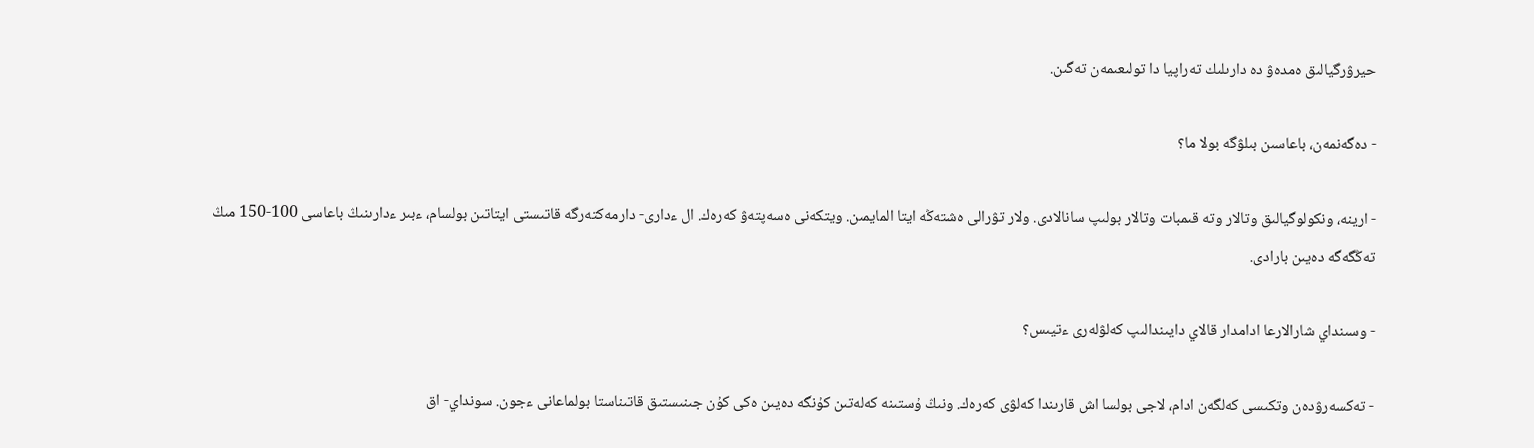حيرۋرگيالىق ەمدەۋ دە دارىلىك تەراپيا دا تولىعىمەن تەگىن.

- دەگەنمەن، باعاسىن بىلۋگە بولا ما؟

- ارينە، ونكولوگيالىق وتالار وتە قىمبات وتالار بولىپ سانالادى. ولار تۋرالى ەشتەڭە ايتا المايمىن. ويتكەنى ەسەپتەۋ كەرەك. ال ءدارى- دارمەكتەرگە قاتىستى ايتاتىن بولسام، ءبىر ءدارىنىڭ باعاسى 100-150 مىڭ تەڭگەگە دەيىن بارادى.

- وسىنداي شارالارعا ادامدار قالاي دايىندالىپ كەلۋلەرى ءتيىس؟

- تەكسەرۋدەن وتكىسى كەلگەن ادام، لاجى بولسا اش قارىندا كەلۋى كەرەك. ونىڭ ۇستىنە كەلەتىن كۇنگە دەيىن ەكى كۇن جىنىستىق قاتىناستا بولماعانى ءجون. سونداي- اق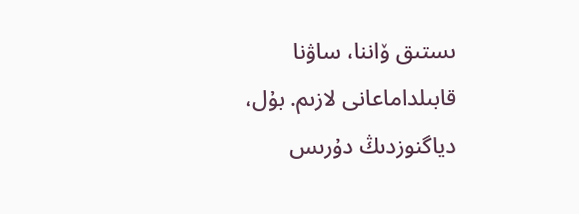ىستىق ۆاننا، ساۋنا قابىلداماعانى لازىم. بۇل، دياگنوزدىڭ دۇرىس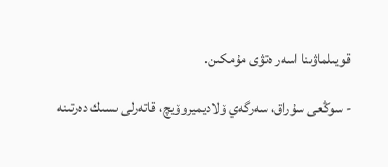قويىلماۋىنا اسەر ەتۋى مۇمكىن.

- سوڭعى سۇراق، سەرگەي ۆلاديميروۆيچ، قاتەرلى ىسىك دەرتىنە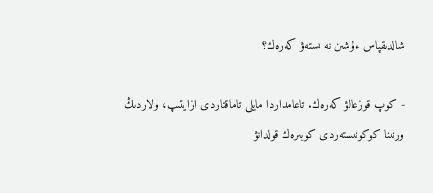شالدىقپاس ءۇشىن نە ىستەۋ كەرەك؟

- كوپ قوزعالۋ كەرەك. تاعامداردا مايلى تاماقتاردى ازايتىپ، ولاردىڭ ورنىنا كوكونىستەردى كوبىرەك قولدانۋ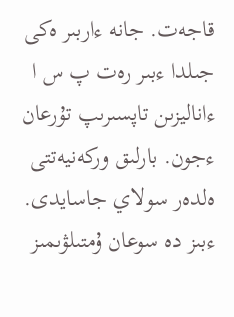قاجەت. جانە ءاربىر ەكى جىلدا ءبىر رەت پ س ا ءاناليزىن تاپسىرىپ تۇرعان ءجون. بارلىق وركەنيەتتى ەلدەر سولاي جاسايدى. ءبىز دە سوعان ۇمتىلۋىمىز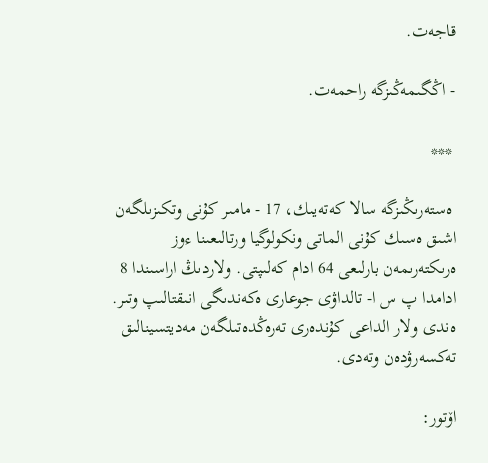قاجەت.

- اڭگىمەڭىزگە راحمەت.

 ***

 ەستەرىڭىزگە سالا كەتەيىك، 17 - مامىر كۇنى وتكىزىلگەن اشىق ەسىك كۇنى الماتى ونكولوگيا ورتالىعىنا ءوز ەرىكتەرىمەن بارلىعى 64 ادام كەلىپتى. ولاردىڭ اراسىندا 8 ادامدا پ س ا- تالداۋى جوعارى ەكەندىگى انىقتالىپ وتىر. ەندى ولار الداعى كۇندەرى تەرەڭدەتىلگەن مەديتسينالىق تەكسەرۋدەن وتەدى.

اۆتور: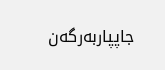جاپپاربەرگەن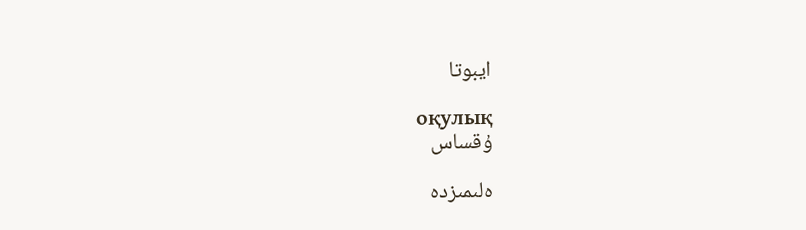ايبوتا

оқулық
ۇقساس

ەلىمىزدە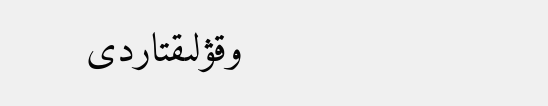وقۋلىقتاردى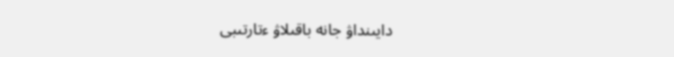دايىنداۋ جانە باقىلاۋ ءتارتىبى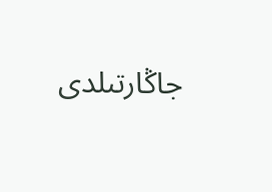جاڭارتىلدى